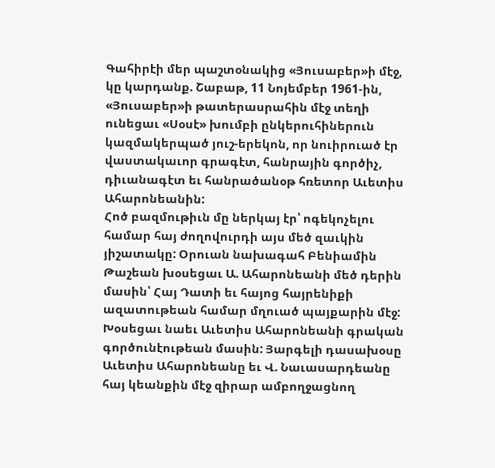Գահիրէի մեր պաշտօնակից «Յուսաբեր»ի մէջ, կը կարդանք. Շաբաթ, 11 Նոյեմբեր 1961-ին, «Յուսաբեր»ի թատերասրահին մէջ տեղի ունեցաւ «Սօսէ» խումբի ընկերուհիներուն կազմակերպած յուշ-երեկոն, որ նուիրուած էր վաստակաւոր գրագէտ, հանրային գործիչ, դիւանագէտ եւ հանրածանօթ հռետոր Աւետիս Ահարոնեանին:
Հոծ բազմութիւն մը ներկայ էր՝ ոգեկոչելու համար հայ ժողովուրդի այս մեծ զաւկին յիշատակը: Օրուան նախագահ Բենիամին Թաշեան խօսեցաւ Ա. Ահարոնեանի մեծ դերին մասին՝ Հայ Դատի եւ հայոց հայրենիքի ազատութեան համար մղուած պայքարին մէջ: Խօսեցաւ նաեւ Աւետիս Ահարոնեանի գրական գործունէութեան մասին: Յարգելի դասախօսը Աւետիս Ահարոնեանը եւ Վ. Նաւասարդեանը հայ կեանքին մէջ զիրար ամբողջացնող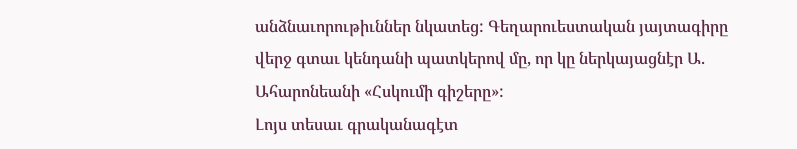անձնաւորութիւններ նկատեց: Գեղարուեստական յայտագիրը վերջ գտաւ կենդանի պատկերով մը, որ կը ներկայացնէր Ա. Ահարոնեանի «Հսկումի գիշերը»:
Լոյս տեսաւ գրականագէտ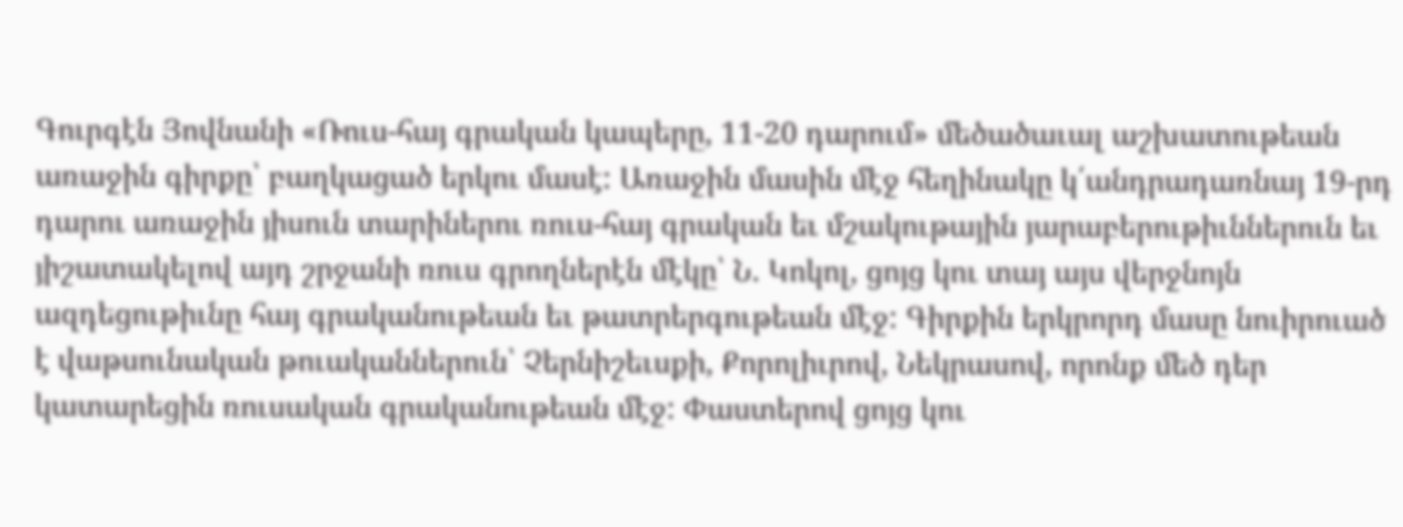Գուրգէն Յովնանի «Ռուս-հայ գրական կապերը, 11-20 դարում» մեծածաւալ աշխատութեան առաջին գիրքը՝ բաղկացած երկու մասէ: Առաջին մասին մէջ հեղինակը կ՛անդրադառնայ 19-րդ դարու առաջին յիսուն տարիներու ռուս-հայ գրական եւ մշակութային յարաբերութիւններուն եւ յիշատակելով այդ շրջանի ռուս գրողներէն մէկը՝ Ն. Կոկոլ, ցոյց կու տայ այս վերջնոյն ազդեցութիւնը հայ գրականութեան եւ թատրերգութեան մէջ: Գիրքին երկրորդ մասը նուիրուած է վաթսունական թուականներուն՝ Չերնիշեւսքի, Քորոլիւրով, Նեկրասով, որոնք մեծ դեր կատարեցին ռուսական գրականութեան մէջ: Փաստերով ցոյց կու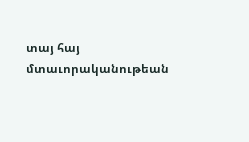տայ հայ մտաւորականութեան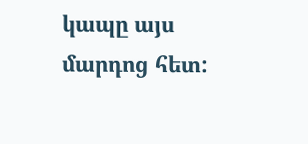կապը այս մարդոց հետ: